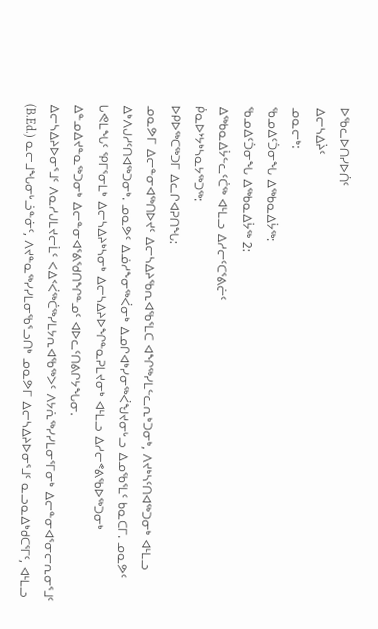ᐅᖃᓚᐅᑎᓯᐅᑏᑦ
ᐃᓕᓴᐃᔩᑦ
ᓄᓇᓕᒃ:
ᖃᓄᐃᑦᑑᓂᖓ ᐃᖅᑲᓇᐃᔮᖅ:
ᖃᓄᐃᑦᑑᓂᖓ ᐃᖅᑲᓇᐃᔮᖅ 2:
ᐃᖅᑲᓇᐃᔮᓪᓚᑦᑖᖅ ᐊᒻᒪᓗ ᐃᓱᓕᑦᑕᕐᕕᓖᑦ
ᑮᓇᐅᔾᔭᒃᓴᓇᔭᖅᑐᖅ:
ᐅᑭᐅᖅᑕᖅᑐᒥ ᐃᓚᒋᐊᕈᑎᖓ:
ᓄᓇᕗᒥ ᐃᓕᓐᓂᐊᖅᑎᐅᔪᑦ ᐃᓕᓴᐃᔨᖃᕆᐊᖃᕐᒪᑕ ᐊᖏᖅᓯᒪᓪᓚᕆᒃᑐᓂᒃ, ᐱᔪᒃᓴᑦᑎᐊᖅᑐᓂᒃ ᐊᒻᒪᓗ ᐃᒃᐱᒍᓱᑦᑎᐊᖅᑐᓂᒃ. ᓄᓇᕗᑦ ᐃᓅᓱᖕᓂᖅᐹᓂᒃ ᐃᓄᒋᐊᒃᓯᓂᖅᐹᖑᔪᓂᒡᓗ ᐃᓄᖃᕐᒪᑦ ᑲᓇᑕᒥ. ᓄᓇᕗᑦ ᒐᕙᒪᖓᑦ ᕿᒥᕐᓂᒪᒃ ᐃᓕᓴᐃᔨᒃᓴᓂᒃ ᐃᓕᓴᐃᔨᐅᖏᓐᓇᕈᒪᔪᓂᒃ ᐊᒻᒪᓗ ᐃᓱᓕᕝᕕᖃᐅᖅᑐᓂᒃ ᐃᓐᓄᐃᔪᓐᓇᖅᑐᓂᒃ ᐃᓕᓐᓂᐊᕐᕕᖁᑎᖏᓐᓄᑦ ᐊᐅᓚᑦᑎᕕᒋᔭᖓᓂ.
ᐃᓕᓴᐃᔨᐅᓂᕐᒧᑦ ᐱᓇᓱᒍᒪᔪᓕᒫᑦ ᐸᐃᑉᐹᖅᑖᖅᓯᒪᔭᕆᐊᖃᖅᐳᑦ ᐱᔭᕇᖅᓯᓯᒪᓂᕐᒥᓂᒃ ᐃᓕᓐᓂᐊᕐᓂᓕᕆᓂᕐᒧᑦ (B.Ed.) ᓇᓕᒧᖓᓂᒡᓘᓐᓃᑦ, ᐱᔪᓐᓇᖅᓯᓯᒪᓂᖃᕐᓗᑎᒃ ᓄᓇᕗᒥ ᐃᓕᓴᐃᔨᐅᓂᕐᒧᑦ ᓇᓗᓇᐃᒃᑯᑕᕐᒥᑦ, ᐊᒻᒪᓗ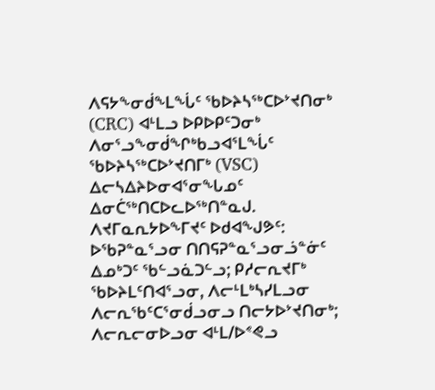ᐱᕋᔭᖕᓂᑰᖕᒪᖔᑦ ᖃᐅᔨᓴᖅᑕᐅᔾᔪᑎᓂᒃ (CRC) ᐊᒻᒪᓗ ᐅᑭᐅᑭᑦᑐᓂᒃ ᐱᓂᕐᓗᖕᓂᑰᖏᒃᑲᓗᐊᕐᒪᖔᑦ ᖃᐅᔨᓴᖅᑕᐅᔾᔪᑎᒥᒃ (VSC) ᐃᓕᓴᐃᔨᐅᓂᐊᕐᓂᖓᓄᑦ ᐃᓂᑖᖅᑎᑕᐅᓚᐅᖅᑎᓐᓇᒍ.
ᐱᔪᒥᓇᕆᔭᐅᖕᒥᔪᑦ ᐅᑯᐊᖑᕗᑦ: ᐅᖃᕈᓐᓇᕐᓗᓂ ᑎᑎᕋᕈᓐᓇᕐᓗᓂᓘᓐᓃᑦ ᐃᓄᒃᑐᑦ ᖃᓪᓗᓈᑐᓪᓗ; ᑭᓱᓕᕆᔪᒥᒃ ᖃᐅᔨᒪᑦᑎᐊᕐᓗᓂ, ᐱᓕᒻᒪᒃᓴᓯᒪᓗᓂ ᐱᓕᕆᖃᑦᑕᕐᓂᑰᓗᓂᓗ ᑎᓕᔭᐅᔾᔪᑎᓂᒃ; ᐱᓕᕆᓕᓂᐅᓗᓂ ᐊᒻᒪ/ᐅᕝᕙᓗ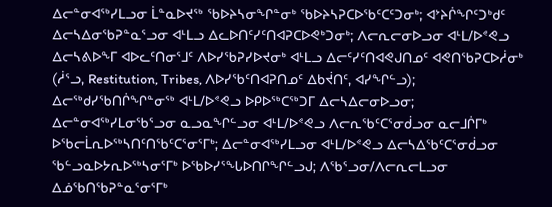ᐃᓕᓐᓂᐊᖅᓯᒪᓗᓂ ᒫᓐᓇᐅᔪᖅ ᖃᐅᔨᓴᓂᖏᓐᓂᒃ ᖃᐅᔨᓴᕈᑕᐅᖃᑦᑕᑦᑐᓂᒃ; ᐊᔾᔨᒌᖏᑦᑐᒃᑯᑦ ᐃᓕᓴᐃᓂᖃᕈᓐᓇᕐᓗᓂ ᐊᒻᒪᓗ ᐃᓚᐅᑎᑦᓯᑦᑎᐊᕈᑕᐅᕙᒃᑐᓂᒃ; ᐱᓕᕆᓕᓂᐅᓗᓂ ᐊᒻᒪ/ᐅᕝᕙᓗ ᐃᓕᓴᕕᐅᖕᒥ ᐊᐅᓚᑦᑎᓂᕐᒧᑦ ᐱᐅᓯᖃᕈᓯᐅᔪᓂᒃ ᐊᒻᒪᓗ ᐃᓕᑦᓯᑦᑎᐊᕙᒍᑎᓄᑦ ᐊᕙᑎᖃᕈᑕᐅᓲᓂᒃ (ᓲᕐᓗ, Restitution, Tribes, ᐱᐅᓯᖃᑦᑎᐊᕈᑎᓄᑦ ᐃᑲᔫᑎᑦ, ᐊᓯᖏᓪᓗ); ᐃᓕᖅᑯᓯᖃᑎᒌᖏᓐᓂᖅ ᐊᒻᒪ/ᐅᕝᕙᓗ ᐅᑭᐅᖅᑕᖅᑐᒥ ᐃᓕᓴᐃᓕᓂᐅᓗᓂ; ᐃᓕᓐᓂᐊᖅᓯᒪᓂᖃᕐᓗᓂ ᓇᓗᓇᖏᓪᓗᓂ ᐊᒻᒪ/ᐅᕝᕙᓗ ᐱᓕᕆᖃᑦᑕᕐᓂᑰᓗᓂ ᓇᓕᒧᒌᒥᒃ ᐅᖃᓕᒫᕆᐅᖅᓴᑎᑦᑎᖃᑦᑕᕐᓂᕐᒥᒃ; ᐃᓕᓐᓂᐊᖅᓯᒪᓗᓂ ᐊᒻᒪ/ᐅᕝᕙᓗ ᐃᓕᓴᐃᖃᑦᑕᕐᓂᑰᓗᓂ ᖃᓪᓗᓇᐅᔭᕆᐅᖅᓴᓂᕐᒥᒃ ᐅᖃᐅᓯᕐᖓᐅᑎᒋᖏᓪᓗᒍ; ᐱᖃᕐᓗᓂ/ᐱᓕᕆᓕᒪᓗᓂ ᐃᓅᖃᑎᖃᕈᓐᓇᕐᓂᕐᒥᒃ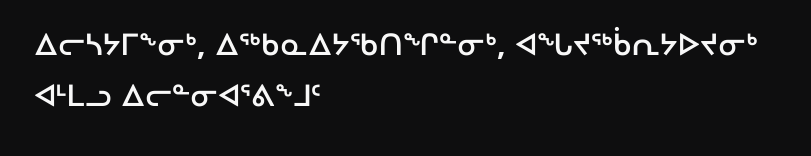ᐃᓕᓴᔭᒥᖕᓂᒃ, ᐃᖅᑲᓇᐃᔭᖃᑎᖏᓐᓂᒃ, ᐊᖓᔪᖅᑳᕆᔭᐅᔪᓂᒃ ᐊᒻᒪᓗ ᐃᓕᓐᓂᐊᕐᕕᖕᒧᑦ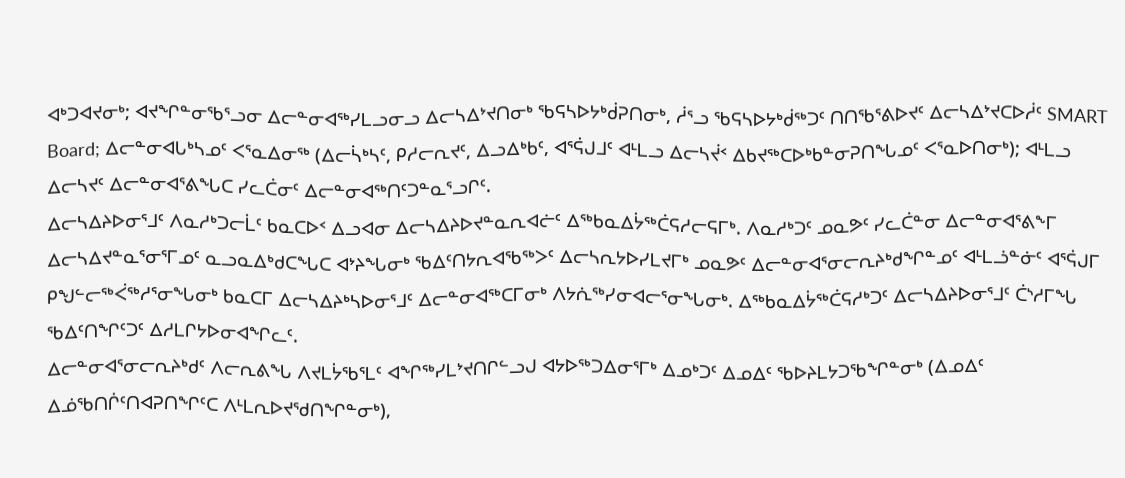ᐊᒃᑐᐊᔪᓂᒃ; ᐊᔪᖏᓐᓂᖃᕐᓗᓂ ᐃᓕᓐᓂᐊᖅᓯᒪᓗᓂᓗ ᐃᓕᓴᐃᔾᔪᑎᓂᒃ ᖃᕋᓴᐅᔭᒃᑰᕈᑎᓂᒃ, ᓲᕐᓗ ᖃᕋᓴᐅᔭᒃᑰᖅᑐᑦ ᑎᑎᖃᕐᕕᐅᔪᑦ ᐃᓕᓴᐃᔾᔪᑕᐅᓲᑦ SMART Board; ᐃᓕᓐᓂᐊᒐᒃᓴᓄᑦ ᐸᕐᓇᐃᓂᖅ (ᐃᓕᓵᒃᓴᑦ, ᑭᓱᓕᕆᔪᑦ, ᐃᓗᐃᒃᑲᑦ, ᐊᕐᕌᒍᒧᑦ ᐊᒻᒪᓗ ᐃᓕᓴᔫᑉ ᐃᑲᔪᖅᑕᐅᒃᑲᓐᓂᕈᑎᖓᓄᑦ ᐸᕐᓇᐅᑎᓂᒃ); ᐊᒻᒪᓗ ᐃᓕᓴᔪᑦ ᐃᓕᓐᓂᐊᕐᕕᖓᑕ ᓯᓚᑖᓂᑦ ᐃᓕᓐᓂᐊᖅᑎᑦᑐᓐᓇᕐᓗᒋᑦ.
ᐃᓕᓴᐃᔨᐅᓂᕐᒧᑦ ᐱᓇᓱᒃᑐᓕᒫᑦ ᑲᓇᑕᐅᑉ ᐃᓗᐊᓂ ᐃᓕᓴᐃᔨᐅᔪᓐᓇᕆᐊᓖᑦ ᐃᖅᑲᓇᐃᔮᖅᑖᕋᓱᓕᕋᒥᒃ. ᐱᓇᓱᒃᑐᑦ ᓄᓇᕗᑦ ᓯᓚᑖᓐᓂ ᐃᓕᓐᓂᐊᕐᕕᖕᒥ ᐃᓕᓴᐃᔪᓐᓇᕐᓂᕐᒥᓄᑦ ᓇᓗᓇᐃᒃᑯᑕᖓᑕ ᐊᔾᔨᖓᓂᒃ ᖃᐃᑦᑎᔭᕆᐊᖃᖅᐳᑦ ᐃᓕᓴᕆᔭᐅᓯᒪᔪᒥᒃ ᓄᓇᕗᑦ ᐃᓕᓐᓂᐊᕐᓂᓕᕆᔨᒃᑯᖏᓐᓄᑦ ᐊᒻᒪᓘᓐᓃᑦ ᐊᕐᕌᒍᒥ ᑭᖑᓪᓕᖅᐹᖅᓱᕐᓂᖓᓂᒃ ᑲᓇᑕᒥ ᐃᓕᓴᐃᔨᒃᓴᐅᓂᕐᒧᑦ ᐃᓕᓐᓂᐊᖅᑕᒥᓂᒃ ᐱᔭᕇᖅᓯᓂᐊᓕᕐᓂᖓᓂᒃ. ᐃᖅᑲᓇᐃᔮᖅᑖᕋᓱᒃᑐᑦ ᐃᓕᓴᐃᔨᐅᓂᕐᒧᑦ ᑖᔅᓱᒥᖓ ᖃᐃᑦᑎᖏᑦᑐᑦ ᐃᓱᒪᒋᔭᐅᓂᐊᖏᓚᑦ.
ᐃᓕᓐᓂᐊᕐᓂᓕᕆᔨᒃᑯᑦ ᐱᓕᕆᕕᖓ ᐱᔪᒪᔮᖃᕐᒪᑦ ᐊᖏᖅᓯᒪᔾᔪᑎᒋᓪᓗᒍ ᐊᔭᐅᖅᑐᐃᓂᕐᒥᒃ ᐃᓄᒃᑐᑦ ᐃᓄᐃᑦ ᖃᐅᔨᒪᔭᑐᖃᖏᓐᓂᒃ (ᐃᓄᐃᑦ ᐃᓅᖃᑎᒌᑦᑎᐊᕈᑎᖏᑦᑕ ᐱᒻᒪᕆᐅᔪᖁᑎᖏᓐᓂᒃ),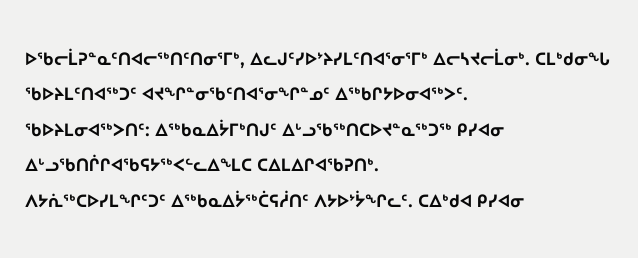ᐅᖃᓕᒫᕈᓐᓇᑦᑎᐊᓕᖅᑎᑦᑎᓂᕐᒥᒃ, ᐃᓚᒍᑦᓯᐅᔾᔨᓯᒪᑦᑎᐊᕐᓂᕐᒥᒃ ᐃᓕᓴᔪᓕᒫᓂᒃ. ᑕᒪᒃᑯᓂᖓ ᖃᐅᔨᒪᑦᑎᐊᖅᑐᑦ ᐊᔪᖏᓐᓂᖃᑦᑎᐊᕐᓂᖏᓐᓄᑦ ᐃᖅᑲᒋᔭᐅᓂᐊᖅᐳᑦ.
ᖃᐅᔨᒪᓂᐊᖅᐳᑎᑦ: ᐃᖅᑲᓇᐃᔮᒥᒃᑎᒍᑦ ᐃᒡᓗᖃᖅᑎᑕᐅᔪᓐᓇᖅᑐᖅ ᑭᓯᐊᓂ ᐃᒡᓗᖃᑎᒌᒋᐊᖃᕋᔭᖅᐸᓪᓚᐃᖕᒪᑕ ᑕᐃᒪᐃᒋᐊᖃᕈᑎᒃ.
ᐱᔭᕇᖅᑕᐅᓯᒪᖏᑦᑐᑦ ᐃᖅᑲᓇᐃᔮᖅᑖᕋᓲᑎᑦ ᐱᔭᐅᔾᔮᖏᓚᑦ. ᑕᐃᒃᑯᐊ ᑭᓯᐊᓂ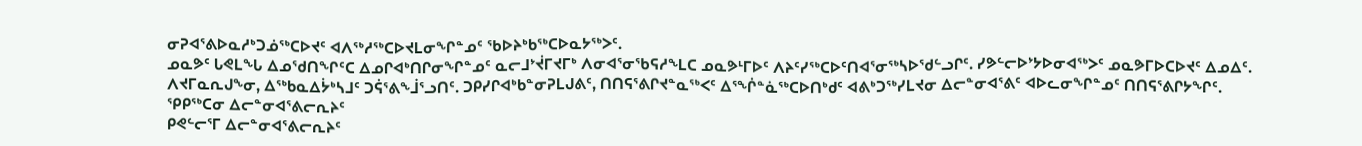ᓂᕈᐊᕐᕕᐅᓇᓱᒃᑐᓅᖅᑕᐅᔪᑦ ᐊᐱᖅᓱᖅᑕᐅᔪᒪᓂᖏᓐᓄᑦ ᖃᐅᔨᒃᑲᖅᑕᐅᓇᔭᖅᐳᑦ.
ᓄᓇᕗᑦ ᒐᕙᒪᖓ ᐃᓄᖁᑎᖏᑦᑕ ᐃᓄᒋᐊᒃᑎᒋᓂᖏᓐᓄᑦ ᓇᓕᒧᔾᔫᒥᔪᒥᒃ ᐱᓂᐊᕐᓂᖃᕋᓱᖕᒪᑕ ᓄᓇᕗᒻᒥᐅᑦ ᐱᔨᑦᓯᖅᑕᐅᑦᑎᐊᕐᓂᖅᓴᐅᖁᓪᓗᒋᑦ. ᓯᕗᓪᓕᐅᔾᔭᐅᓂᐊᖅᐳᑦ ᓄᓇᕗᒥᐅᑕᐅᔪᑦ ᐃᓄᐃᑦ.
ᐱᔪᒥᓇᕆᒍᖕᓂ, ᐃᖅᑲᓇᐃᔮᒃᓴᒧᑦ ᑐᕌᕐᕕᖕᒨᕐᓗᑎᑦ. ᑐᑭᓯᒋᐊᒃᑲᓐᓂᕈᒪᒍᕕᑦ, ᑎᑎᕋᕐᕕᒋᔪᓐᓇᖅᐸᑦ ᐃᕐᖐᓐᓈᖅᑕᐅᑎᒃᑯᑦ ᐊᕕᒃᑐᖅᓯᒪᔪᓂ ᐃᓕᓐᓂᐊᕐᕕᑦ ᐊᐅᓚᓂᖏᓐᓄᑦ ᑎᑎᕋᕐᕕᒋᔭᖏᑦ.
ᕿᑭᖅᑕᓂ ᐃᓕᓐᓂᐊᕐᕕᓕᕆᔨᑦ
ᑭᕙᓪᓕᕐᒥ ᐃᓕᓐᓂᐊᕐᕕᓕᕆᔨᑦ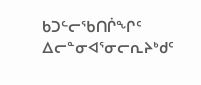ᑲᑐᓪᓕᖃᑎᒌᖏᑦ ᐃᓕᓐᓂᐊᕐᓂᓕᕆᔨᒃᑯᑦ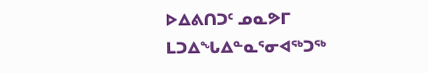ᐅᐃᕕᑎᑐᑦ ᓄᓇᕗᒥ
ᒪᑐᐃᖓᐃᓐᓇᕐᓂᐊᖅᑐᖅ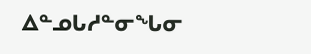ᐃᓐᓄᒐᓱᓐᓂᖓᓂ